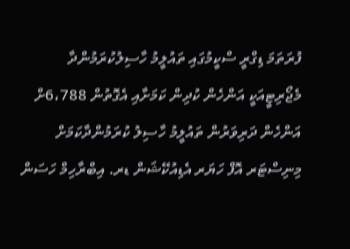ފުރަތަމަ ޑިގްރީ ސްކީމުގައި ތައުލީމު ހާސިލުކުރަމުންދާ މެޖޯރިޓީއަކީ އަންހެން ކުދިން ކަމަށާއި އެގޮތުން 6،788ށް އަންހެން ދަރިވަރުން ތައުލީމު ހާސިލު ކުރަމުންދާކަމަށް މިނިސްޓަރ އޮފް ހަޔަރ އެޑިއުކޭޝަން ޑރ. އިބްރާހިމް ހަސަން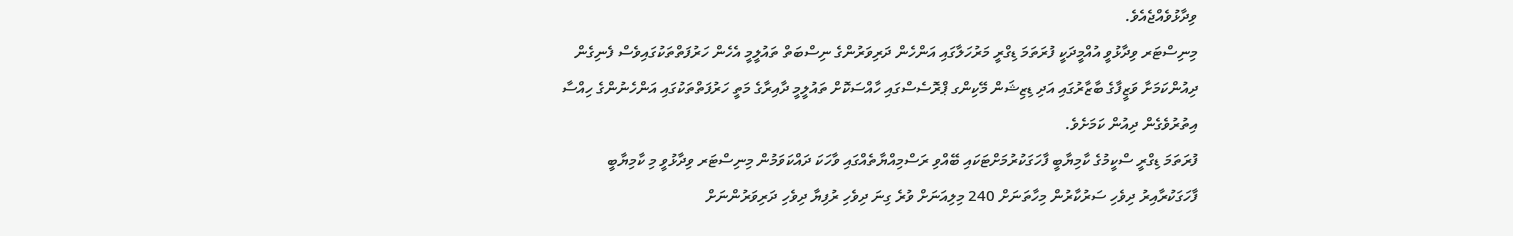ވިދާޅުވެއްޖެއެވެ.
މިނިސްޓަރ ވިދާޅުވީ އުއްމީދަކީ ފުރަތަމަ ޑިގްރީ މަރުހަލާގައި އަންހެން ދަރިވަރުންގެ ނިސްބަތް ތައުލީމީ އެހެން ހަރުފަތްތަކުގައިވެސް ފެނިގެން ދިއުންކަމަށާ ވަޒީފާގެ ބާޒާރުގައި އަދި ޑިޒިޝަން މޭކިންގ ޕްރޮސެސްގައި ހާއްސަކޮށް ތައުލީމީ ދާއިރާގެ މަތީ ހަރުފަތްތަކުގައި އަންހެނުންގެ ހިއްސާ އިތުރުވެގެން ދިއުން ކަމަށެވެ.
ފުރަތަމަ ޑިގްރީ ސްކީމުގެ ކާމިޔާބީ ފާހަގަކުރުމަށްޓަކައި ބޭއްވި ރަސްމިއްޔާތެއްގައި ވާހަކަ ދައްކަވަމުން މިނިސްޓަރ ވިދާޅުވީ މި ކާމިޔާބީ ފާހަގަކުރާއިރު ދިވެހި ސަރުކާރުން މިހާތަނަށް 240 މިލިއަނަށް ވުރެ ގިނަ ދިވެހި ރުފިޔާ ދިވެހި ދަރިވަރުންނަށް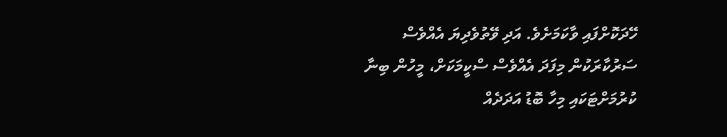ހޭދަކޮށްފައި ވާކަމަށެވެ. އަދި ވޭތުވެދިޔަ އެއްވެސް ސަރުކާރަކުން މިފަދަ އެއްވެސް ސްކީމަކަށް، މީހުން ބިނާ ކުރުމަށްޓަކައި މިހާ ބޮޑު އަދަދެއް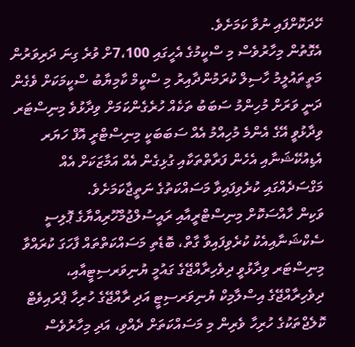ހޭދަކޮށްފައި ނުވާ ކަމަށެވެ.
އެގޮތުން މިހާރުވެސް މި ސްކީމުގެ އެހީގައި 7،100ށް ވުރެ ގިނަ ދަރިވަރުން މަތީތައުލީމު ހާސިލް ކުރަމުންދާއިރު މި ސްކީމް ކާމިޔާބު ސްކީމަކަށް ވެގެން ދަނީ ވަރަށް މުހިންމު ސަބަބު ތަކެއް ހުރެގެންކަމަށް ވިދާޅުވެ މިނިސްޓަރ ވިދާޅުވީ އޭގެ އެންމެ މުހިއްމު އެއް ސަބަބަކީ މިނިސްޓްރީ އޮފް ހަޔަރ އެޑިއުކޭޝަނާއި އެހެން ފަރާތްތަކާއި ގުޅިގެން އެއް އަމާޒަކަށް އެއް މަގްސަދެއްގައި ކުރެވިފައިވާ މަސައްކަތުގެ ނަތީޖާކަމަށެވެ.
ވަކިން ހާއްސަކޮށް މިނިސްޓްރީއާއި ރައީސުލްޖުމްހޫރިއްޔާގެ ޕޮލިސީ ސެކްޝަނާއިއެކު ކުރެވިފައިވާ ގާތް، ބޮޑެތި މަސައްކަތްތައް ފާހަގަ ކުރައްވާ މިނިސްޓަރ ވިދާޅުވީ ދިވެހިރާއްޖޭގެ ގައުމީ ޔުނިވަރސިޓީއާއި، ދިވެހިރާއްޖޭގެ އިސްލާމިކް ޔުނިވަރސިޓީ އަދި ރާއްޖޭގެ ހުރިހާ ޕްރައިވެޓް ކޮލެޖްތަކުގެ ހުރިހާ ވެރިން މި މަސައްކަތަށް ދެއްވި، އަދި މިހާރުވެސް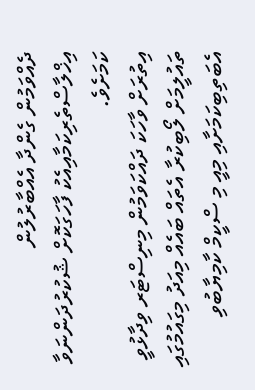ދެއްވަމުން ގެންދާ އެއްބާރުލުން އިޚްލާސްތެރިކަމާއިއެކު ފާހަގަކޮށް ޝުކުރުދަންނަވާ ކަމަށެވެ.
އިތުރަށް ވާހަކަ ދައްކަވަމުން މިނިސްޓަރ ވިދާޅުވީ ތައުލީމަށް ލޯބިކުރާ އެތައް ބައެއް މިއަދު މިގައުމުގައި އެބަތިބިކަމަށާއި މިއީ މި ސްކީމް ކާމިޔާބުވި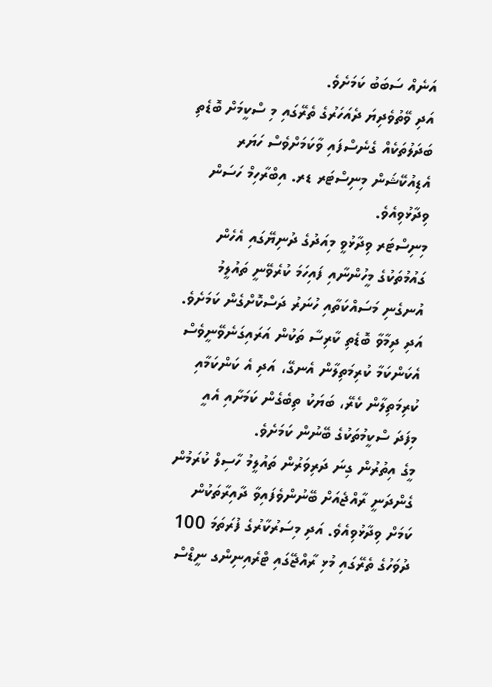އަނެއް ސަބަބު ކަމަށެވެ.
އަދި ވޭތުވެދިޔަ ދެއަހަރުގެ ތެރޭގައި މި ސްކީމަށް ބޮޑެތި ބަދަލުތަކެއް ގެނެސްފައި ވާކަމަށްވެސް ހަޔަރ އެޑިއުކޭޝަން މިނިސްޓަރ ޑރ. އިބްރާހިމް ހަސަން ވިދާޅުވިއެވެ.
މިނިސްޓަރ ވިދާޅުވީ މިއަދުގެ ދުނިޔޭގައި އެހެން ގައުމުތަކުގެ މީހުންނާއި ފައިހަމަ ކުރެވޭނީ ތައުލީމު އުނގެނި މަސައްކަތާއި ހުނަރު ދަސްކޮށްގެން ކަމަށެވެ. އަދި ދިމާވާ ބޮޑެތި ކާރިސާ ތަކުން އަރައިގަނެވޭނީވެސް އެކަންކަމާ ކުރިމަތިލާން އެނގޭ، އަދި އެ ކަންކަމާއި ކުރިމަތިލާން ކެރޭ، ބަޔަކު ތިބެގެން ކަމަށާއި އެއީ މިފަދަ ސްކީމުތަކުގެ ބޭނުން ކަމަށެވެ.
މީގެ އިތުރުން ގިނަ ދަރިވަރުން ތައުލީމު ހާސިލް ކުރަމުން ގެންދަނީ ރާއްޖެއަށް ބޭނުންވެފައިވާ ދާއިރާތަކުން ކަމަށް ވިދާޅުވިއެވެ. އަދި މިސަރުކާރުގެ ފުރަތަމަ 100 ދުވަހުގެ ތެރޭގައި މުޅި ރާއްޖޭގައި ޓްރެއިނިންގ ނީޑްސް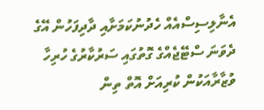އެނާލިސިސްއެއް ހެދުނުކަމަށާއި ދާދިފަހުން އޭގެ ދެވަނަ ސްޓޭޖެއްގެ ގޮތުގައި ސަރުކާރުގެ ހުރިހާ ވުޒާރާއަކުން ކުރިއަށް އޮތް ތިން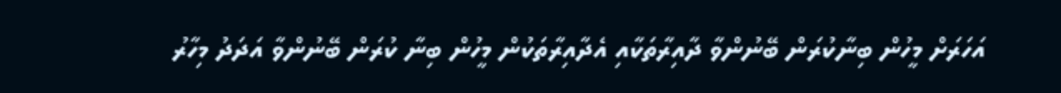އަހަރަށް މީހުން ބިނާކުރަން ބޭނުންވާ ދާއިރާތަކާއި އެދާއިރާތަކުން މީހުން ބިނާ ކުރަން ބޭނުންވާ އަދަދު މިހާރު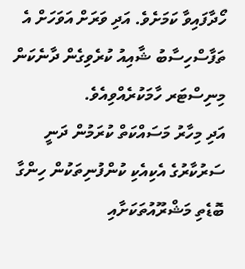ހޯދާފައިވާ ކަމަށެވެ. އަދި ވަރަށް އަވަހަށް އެ ތަފާސްހިސާބު ޝާއިއު ކުރެވިގެން ދާނެކަން މިނިސްޓަރ ހާމަކުރެއްވިއެވެ.
އަދި މިހާރު މަސައްކަތް ކުރަމުން ދަނީ ސަރުކާރުގެ އެކިއެކި ކުންފުނިތަކުން ހިންގާ ބޮޑެތި މަޝްރޫއުތަކަށާއި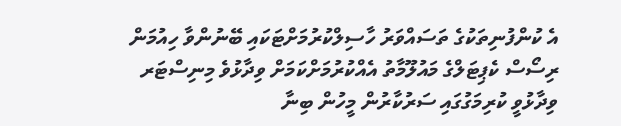އެ ކުންފުނިތަކުގެ ތަސައްވަރު ހާސިލްކުރުމަށްޓަކައި ބޭނުންވާ ހިއުމަން ރިސޯސް ކެޕިޓަލްގެ މައުލޫމާތު އެއްކުރުމަށްކަމަށް ވިދާޅުވެ މިނިސްޓަރ ވިދާޅުވީ ކުރިމަގުގައި ސަރުކާރުން މީހުން ބިނާ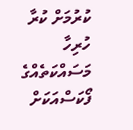ކުރުމަށް ކުރާ ހުރިހާ މަސައްކަތެއްގެ ފޯކަސްއަކަށް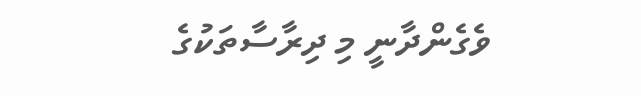ވެގެންދާނީ މި ދިރާސާތަކުގެ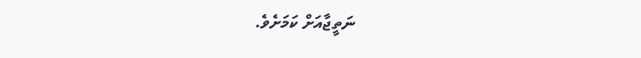ނަތީޖާއަށް ކަމަށެވެ.